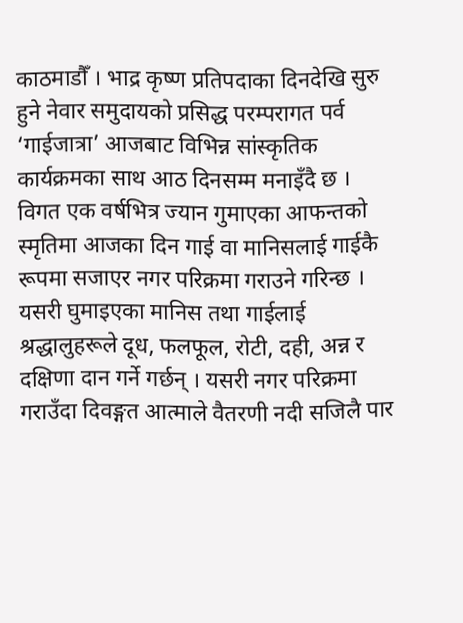काठमाडौँ । भाद्र कृष्ण प्रतिपदाका दिनदेखि सुरु हुने नेवार समुदायको प्रसिद्ध परम्परागत पर्व ‘गाईजात्रा’ आजबाट विभिन्न सांस्कृतिक कार्यक्रमका साथ आठ दिनसम्म मनाइँदै छ ।
विगत एक वर्षभित्र ज्यान गुमाएका आफन्तको स्मृतिमा आजका दिन गाई वा मानिसलाई गाईकै रूपमा सजाएर नगर परिक्रमा गराउने गरिन्छ । यसरी घुमाइएका मानिस तथा गाईलाई श्रद्धालुहरूले दूध, फलफूल, रोटी, दही, अन्न र दक्षिणा दान गर्ने गर्छन् । यसरी नगर परिक्रमा गराउँदा दिवङ्गत आत्माले वैतरणी नदी सजिलै पार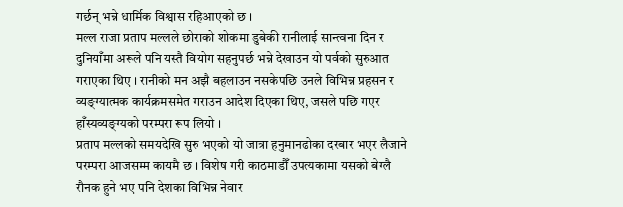गर्छन् भन्ने धार्मिक विश्वास रहिआएको छ ।
मल्ल राजा प्रताप मल्लले छोराको शोकमा डुबेकी रानीलाई सान्त्वना दिन र दुनियाँमा अरूले पनि यस्तै वियोग सहनुपर्छ भन्ने देखाउन यो पर्वको सुरुआत गराएका थिए । रानीको मन अझै बहलाउन नसकेपछि उनले विभिन्न प्रहसन र व्यङ्ग्यात्मक कार्यक्रमसमेत गराउन आदेश दिएका थिए, जसले पछि गएर हाँस्यव्यङ्ग्यको परम्परा रूप लियो ।
प्रताप मल्लको समयदेखि सुरु भएको यो जात्रा हनुमानढोका दरबार भएर लैजाने परम्परा आजसम्म कायमै छ । विशेष गरी काठमाडौँ उपत्यकामा यसको बेग्लै रौनक हुने भए पनि देशका विभिन्न नेवार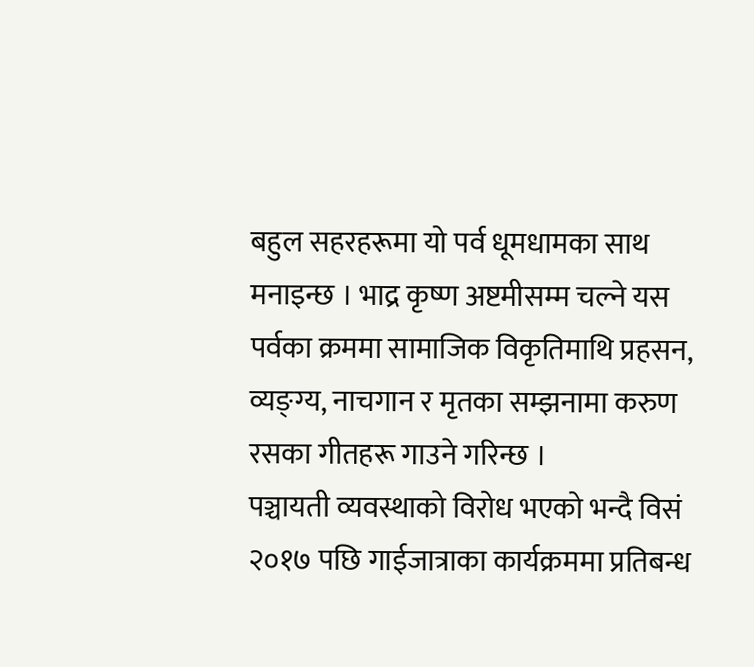बहुल सहरहरूमा यो पर्व धूमधामका साथ मनाइन्छ । भाद्र कृष्ण अष्टमीसम्म चल्ने यस पर्वका क्रममा सामाजिक विकृतिमाथि प्रहसन, व्यङ्ग्य, नाचगान र मृतका सम्झनामा करुण रसका गीतहरू गाउने गरिन्छ ।
पञ्चायती व्यवस्थाको विरोध भएको भन्दै विसं २०१७ पछि गाईजात्राका कार्यक्रममा प्रतिबन्ध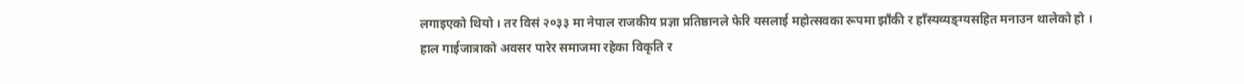लगाइएको थियो । तर विसं २०३३ मा नेपाल राजकीय प्रज्ञा प्रतिष्ठानले फेरि यसलाई महोत्सवका रूपमा झाँकी र हाँस्यव्यङ्ग्यसहित मनाउन थालेको हो ।
हाल गाईजात्राको अवसर पारेर समाजमा रहेका विकृति र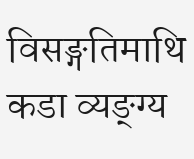विसङ्गतिमाथि कडा व्यङ्ग्य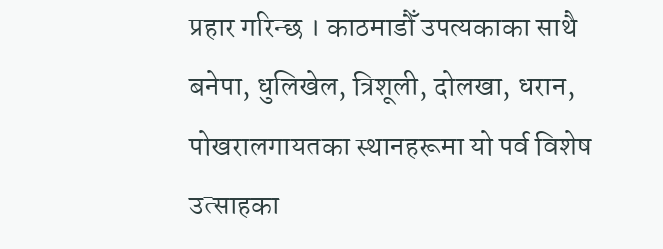प्रहार गरिन्छ । काठमाडौँ उपत्यकाका साथै बनेपा, धुलिखेल, त्रिशूली, दोलखा, धरान, पोखरालगायतका स्थानहरूमा यो पर्व विशेष उत्साहका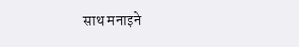साथ मनाइने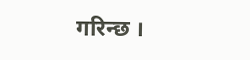गरिन्छ ।